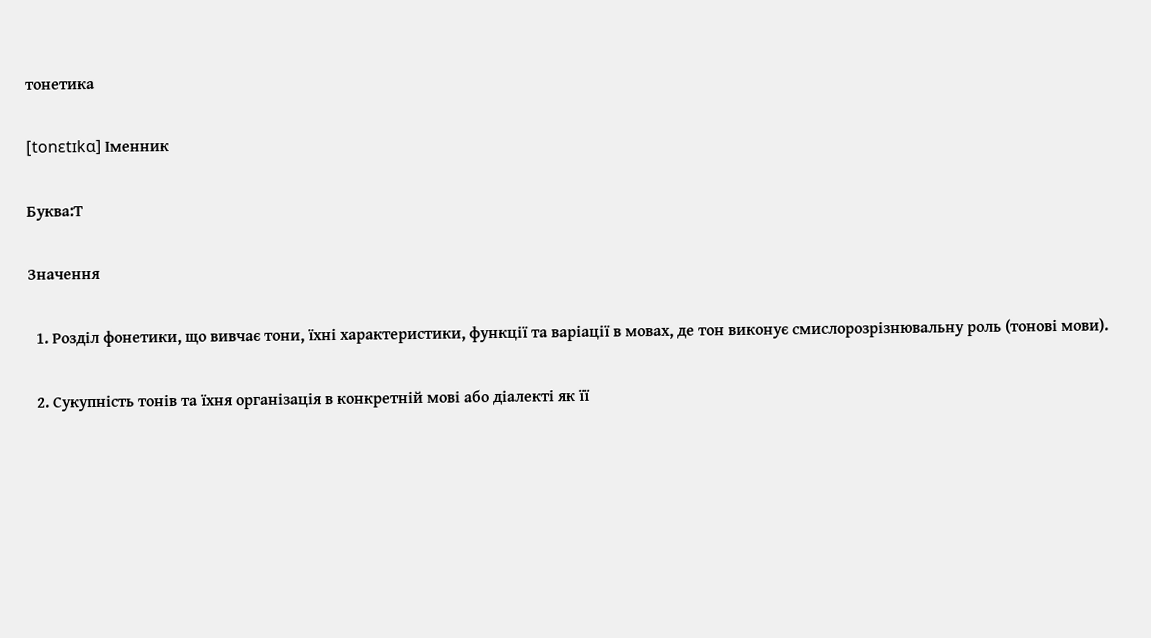тонетика

[tonɛtɪkɑ] Іменник

Буква:Т

Значення

  1. Розділ фонетики, що вивчає тони, їхні характеристики, функції та варіації в мовах, де тон виконує смислорозрізнювальну роль (тонові мови).

  2. Сукупність тонів та їхня організація в конкретній мові або діалекті як її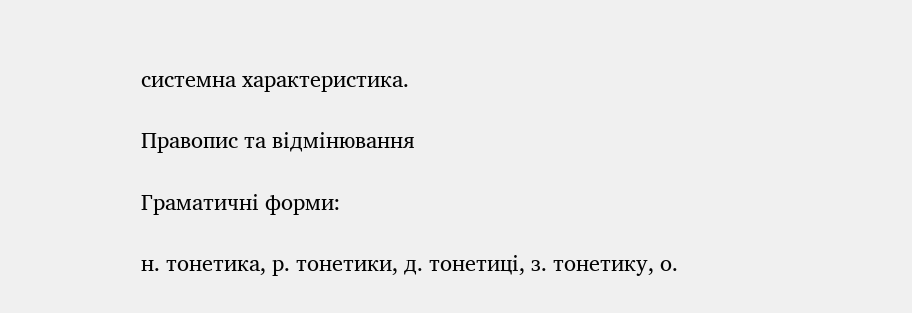системна характеристика.

Правопис та відмінювання

Граматичні форми:

н. тонетика, р. тонетики, д. тонетиці, з. тонетику, о.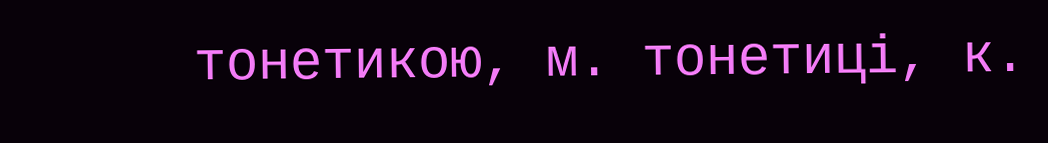тонетикою, м. тонетиці, к.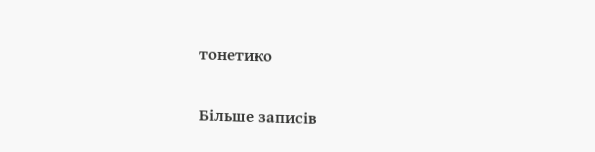тонетико

Більше записів